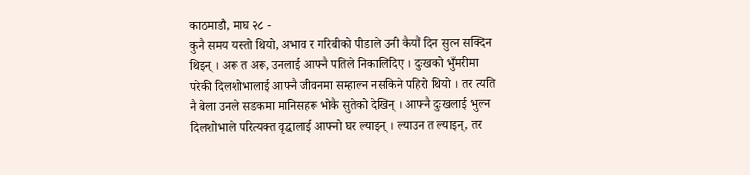काठमाडौ, माघ २८ -
कुनै समय यस्तो थियो, अभाव र गरिबीको पीडाले उनी कैयौं दिन सुत्न सक्दिन थिइन् । अरू त अरू, उनलाई आफ्नै पतिले निकालिदिए । दुःखको भुँमरीमा परेकी दिलशोभालाई आफ्नै जीवनमा सम्हाल्न नसकिने पहिरो थियो । तर त्यति नै बेला उनले सडकमा मानिसहरू भोकै सुतेको देखिन् । आफ्नै दुःखलाई भुल्न दिलशोभाले परित्यक्त वृद्धालाई आफ्नो घर ल्याइन् । ल्याउन त ल्याइन्, तर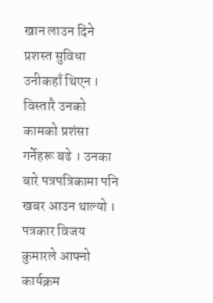खान लाउन दिने प्रशस्त सुविधा उनीकहाँ थिएन । विस्तारै उनको कामको प्रशंसा गर्नेहरू बढे । उनका बारे पत्रपत्रिकामा पनि खबर आउन थाल्यो । पत्रकार विजय कुमारले आफ्नो कार्यक्रम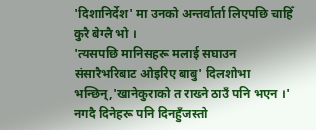'दिशानिर्देश' मा उनको अन्तर्वार्ता लिएपछि चाहिँ कुरै बेग्लै भो ।
'त्यसपछि मानिसहरू मलाई सघाउन संसारैभरिबाट ओइरिए बाबु' दिलशोभा भन्छिन्,'खानेकुराको त राख्ने ठाउँ पनि भएन ।' नगदै दिनेहरू पनि दिनहुँजस्तो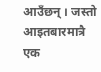आउँछन् । जस्तो आइतबारमात्रै एक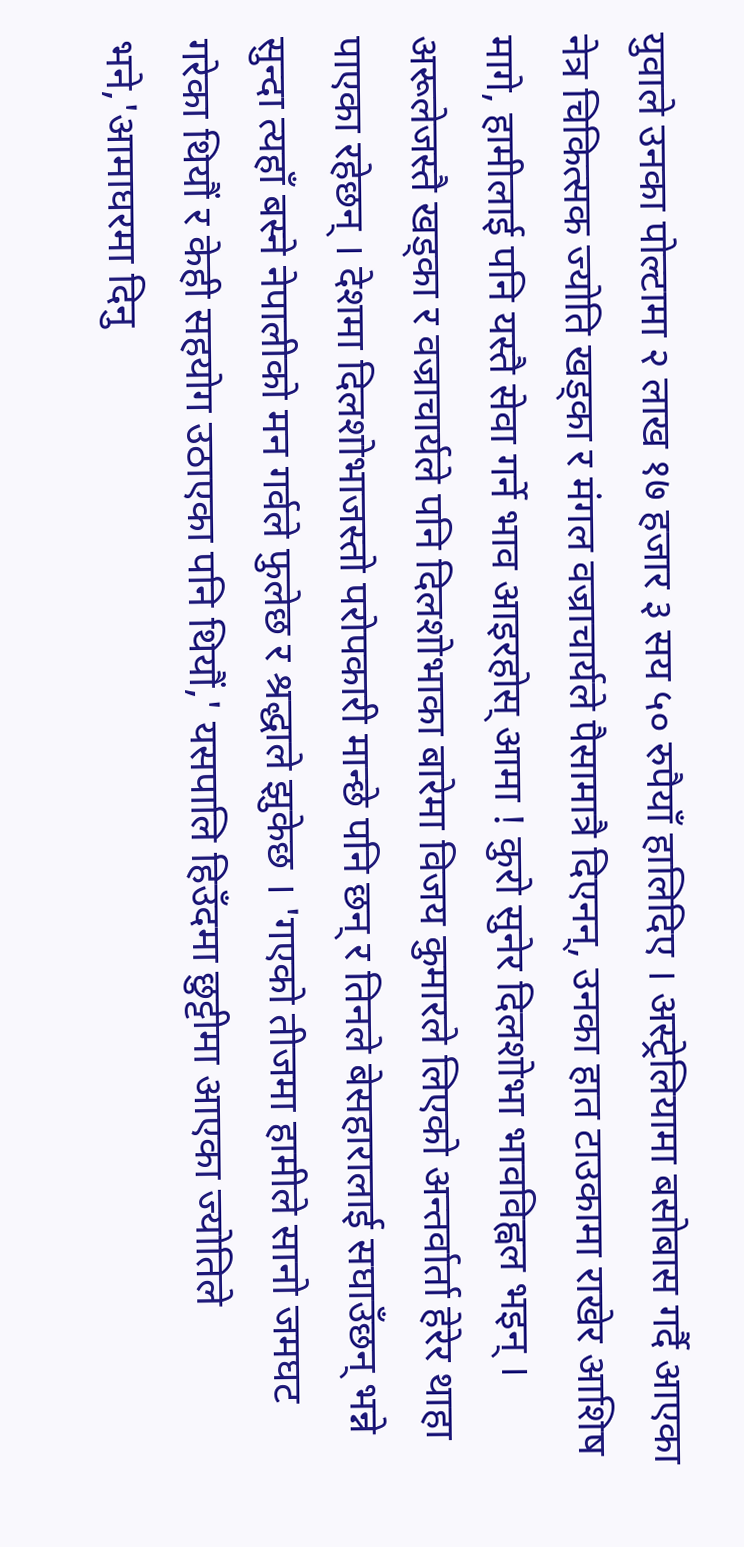युवाले उनका पोल्टामा २ लाख १७ हजार ३ सय ५० रुपैयाँ हालिदिए । अस्ट्रेलियामा बसोबास गर्दै आएका नेत्र चिकित्सक ज्योति खड्का र मंगल वज्राचार्यले पैसामात्रै दिएनन्, उनका हात टाउकामा राखेर आशिष मागे, हामीलाई पनि यस्तै सेवा गर्ने भाव आइरहोस् आमा ! कुरो सुनेर दिलशोभा भावविह्वल भइन् । अरूलेजस्तै खड्का र वज्राचार्यले पनि दिलशोभाका बारेमा विजय कुमारले लिएको अन्तर्वार्ता हेरेर थाहा पाएका रहेछन् । देशमा दिलशोभाजस्तो परोपकारी मान्छे पनि छन् र तिनले बेसहारालाई सघाउँछन् भन्ने सुन्दा त्यहाँ बस्ने नेपालीको मन गर्वले फुलेछ र श्रद्धाले झुकेछ । 'गएको तीजमा हामीले सानो जमघट गरेका थियौं र केही सहयोग उठाएका पनि थियौं,' यसपालि हिउँदमा छुट्टीमा आएका ज्योतिले भने,'आमाघरमा दिनु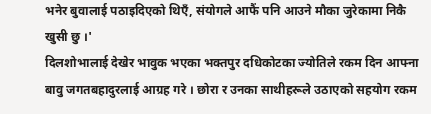भनेर बुवालाई पठाइदिएको थिएँ, संयोगले आफैं पनि आउने मौका जुरेकामा निकै खुसी छु ।'
दिलशोभालाई देखेर भावुक भएका भक्तपुर दधिकोटका ज्योतिले रकम दिन आफ्ना बावु जगतबहादुरलाई आग्रह गरे । छोरा र उनका साथीहरूले उठाएको सहयोग रकम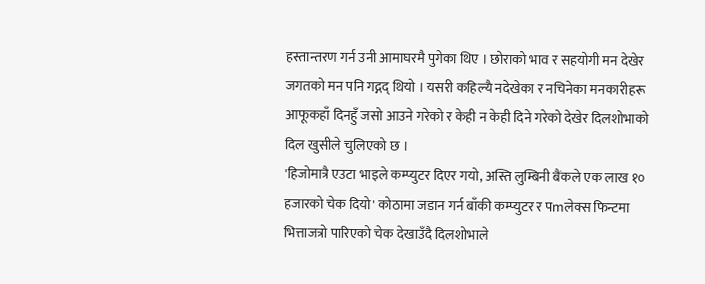हस्तान्तरण गर्न उनी आमाघरमै पुगेका थिए । छोराको भाव र सहयोगी मन देखेर जगतको मन पनि गद्गद् थियो । यसरी कहिल्यै नदेखेका र नचिनेका मनकारीहरू आफूकहाँ दिनहुँ जसो आउने गरेको र केही न केही दिने गरेको देखेर दिलशोभाको दिल खुसीले चुलिएको छ ।
'हिजोमात्रै एउटा भाइले कम्प्युटर दिएर गयो, अस्ति लुम्बिनी बैंकले एक लाख १० हजारको चेक दियो' कोठामा जडान गर्न बाँकी कम्प्युटर र पmलेक्स फिन्टमा भित्ताजत्रो पारिएको चेक देखाउँदै दिलशोभाले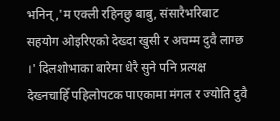भनिन्,'म एक्ली रहिनछु बाबु, संसारैभरिबाट सहयोग ओइरिएको देख्दा खुसी र अचम्म दुवै लाग्छ ।' दिलशोभाका बारेमा धेरै सुने पनि प्रत्यक्ष देख्नचाहिँ पहिलोपटक पाएकामा मंगल र ज्योति दुवै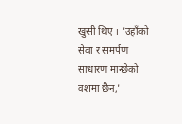खुसी थिए । 'उहाँको सेवा र समर्पण साधारण मान्छेको वशमा छैन,'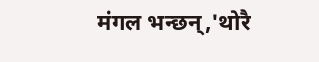मंगल भन्छन्,'थोरै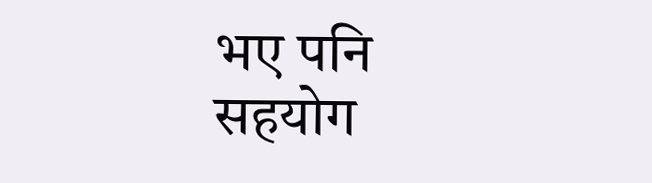भए पनि सहयोग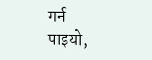गर्न पाइयो,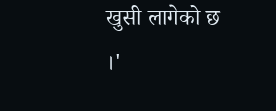खुसी लागेको छ ।'